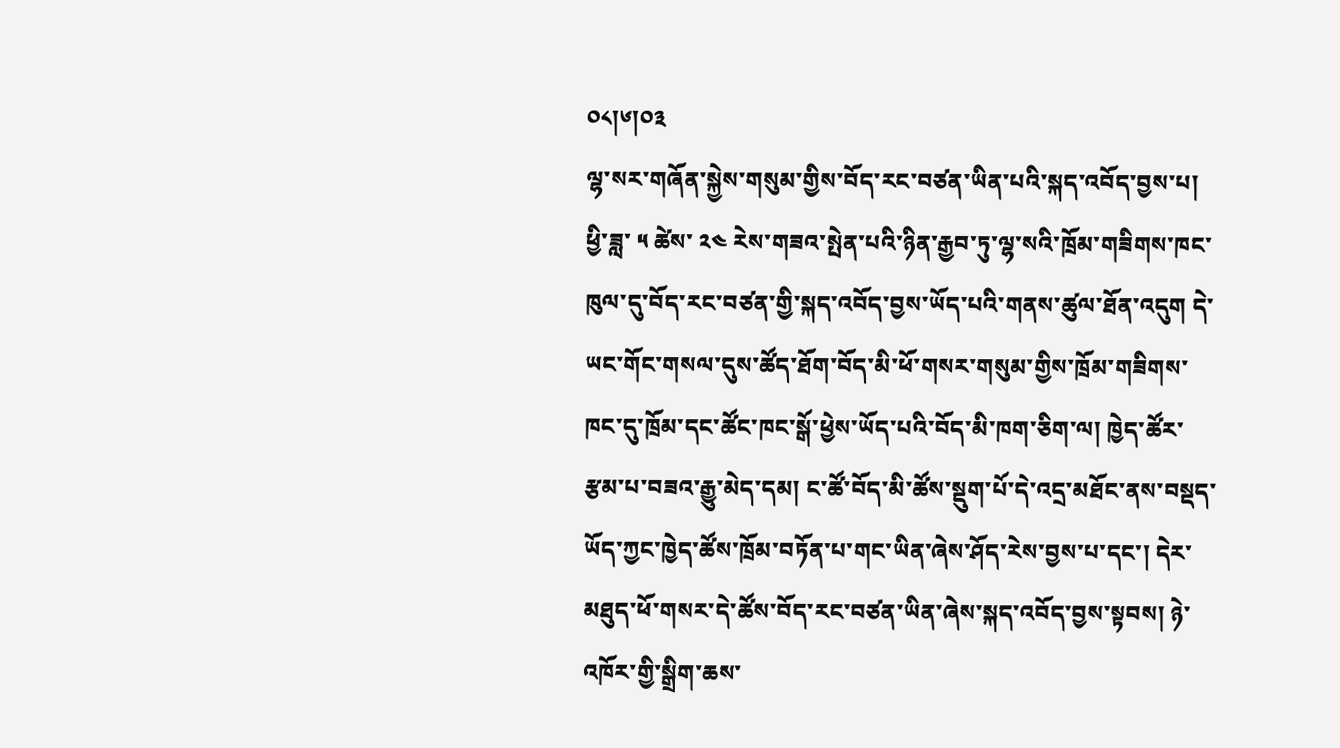༠༨།༦།༠༣
ལྷ་སར་གཞོན་སྐྱེས་གསུམ་གྱིས་བོད་རང་བཙན་ཡིན་པའི་སྐད་འབོད་བྱས་པ།
ཕྱི་ཟླ་ ༥ ཚེས་ ༢༤ རེས་གཟའ་སྤེན་པའི་ཉིན་རྒྱབ་ཏུ་ལྷ་སའི་ཁྲོམ་གཟིགས་ཁང་ཁུལ་དུ་བོད་རང་བཙན་གྱི་སྐད་འབོད་བྱས་ཡོད་པའི་གནས་ཚུལ་ཐོན་འདུག དེ་ཡང་གོང་གསལ་དུས་ཚོད་ཐོག་བོད་མི་ཕོ་གསར་གསུམ་གྱིས་ཁྲོམ་གཟིགས་ཁང་དུ་ཁྲོམ་དང་ཚོང་ཁང་སྒོ་ཕྱེས་ཡོད་པའི་བོད་མི་ཁག་ཅིག་ལ། ཁྱེད་ཚོར་རྩམ་པ་བཟའ་རྒྱུ་མེད་དམ། ང་ཚོ་བོད་མི་ཚོས་སྡུག་པོ་དེ་འདྲ་མཐོང་ནས་བསྡད་ཡོད་ཀྱང་ཁྱེད་ཚོས་ཁྲོམ་བཏོན་པ་གང་ཡིན་ཞེས་ཤོད་རེས་བྱས་པ་དང་། དེར་མཐུད་ཕོ་གསར་དེ་ཚོས་བོད་རང་བཙན་ཡིན་ཞེས་སྐད་འབོད་བྱས་སྟབས། ཉེ་འཁོར་གྱི་སྒྲིག་ཆས་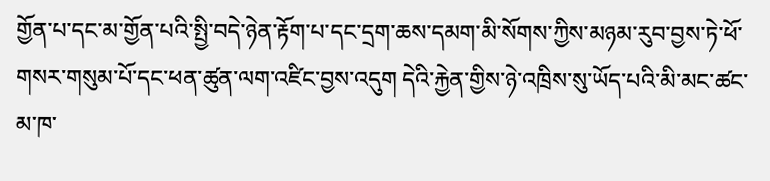གྱོན་པ་དང་མ་གྱོན་པའི་སྤྱི་བདེ་ཉེན་རྟོག་པ་དང་དྲག་ཆས་དམག་མི་སོགས་ཀྱིས་མཉམ་རུབ་བྱས་ཏེ་ཕོ་གསར་གསུམ་པོ་དང་ཕན་ཚུན་ལག་འཛིང་བྱས་འདུག དེའི་རྐྱེན་གྱིས་ཉེ་འཁྲིས་སུ་ཡོད་པའི་མི་མང་ཚང་མ་ཁ་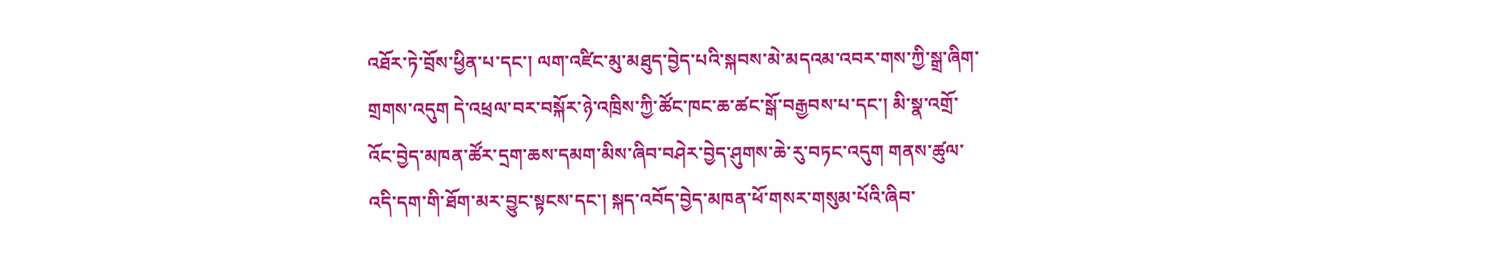འཐོར་ཏེ་བྲོས་ཕྱིན་པ་དང་། ལག་འཛིང་མུ་མཐུད་བྱེད་པའི་སྐབས་མེ་མདའམ་འབར་གས་ཀྱི་སྒྲ་ཞིག་གྲགས་འདུག དེ་འཕྲལ་བར་བསྐོར་ཉེ་འཁྲིས་ཀྱི་ཚོང་ཁང་ཆ་ཚང་སྒོ་བརྒྱབས་པ་དང་། མི་སྣ་འགྲོ་འོང་བྱེད་མཁན་ཚོར་དྲག་ཆས་དམག་མིས་ཞིབ་བཤེར་བྱེད་ཤུགས་ཆེ་རུ་བཏང་འདུག གནས་ཚུལ་འདི་དག་གི་ཐོག་མར་བྱུང་སྟངས་དང་། སྐད་འབོད་བྱེད་མཁན་ཕོ་གསར་གསུམ་པོའི་ཞིབ་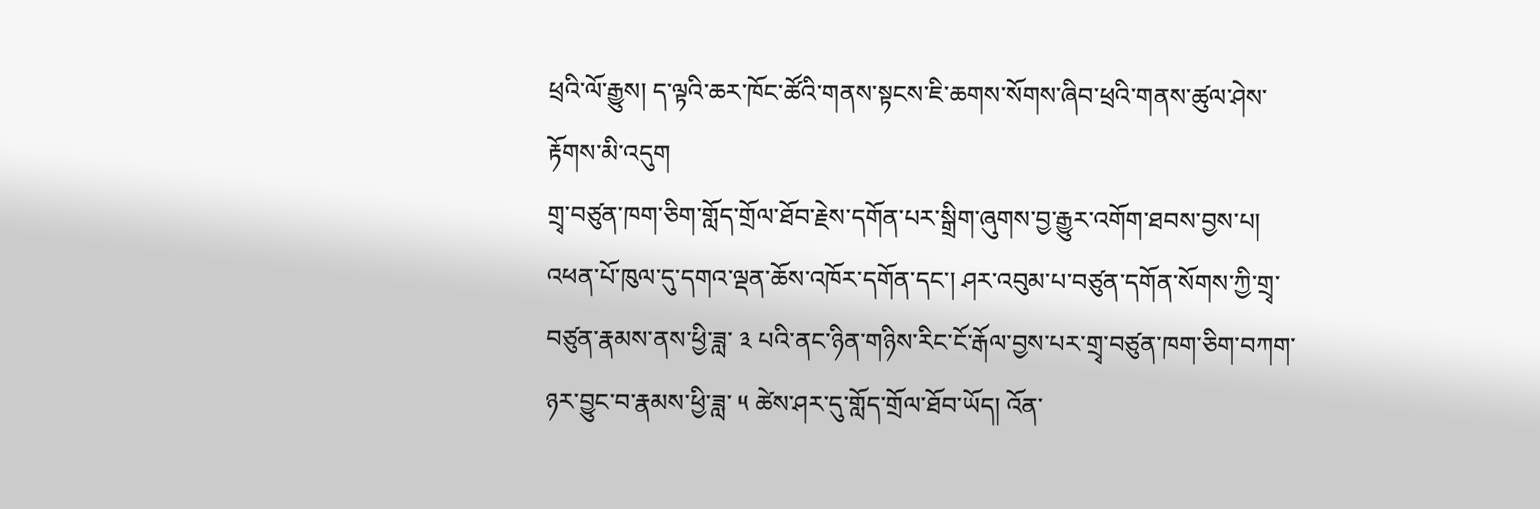ཕྲའི་ལོ་རྒྱུས། ད་ལྟའི་ཆར་ཁོང་ཚོའི་གནས་སྟངས་ཇི་ཆགས་སོགས་ཞིབ་ཕྲའི་གནས་ཚུལ་ཤེས་རྟོགས་མི་འདུག
གྲྭ་བཙུན་ཁག་ཅིག་གློད་གྲོལ་ཐོབ་རྗེས་དགོན་པར་སྒྲིག་ཞུགས་བྱ་རྒྱུར་འགོག་ཐབས་བྱས་པ།
འཕན་པོ་ཁུལ་དུ་དགའ་ལྡན་ཆོས་འཁོར་དགོན་དང་། ཤར་འབུམ་པ་བཙུན་དགོན་སོགས་ཀྱི་གྲྭ་བཙུན་རྣམས་ནས་ཕྱི་ཟླ་ ༣ པའི་ནང་ཉིན་གཉིས་རིང་ངོ་རྒོལ་བྱས་པར་གྲྭ་བཙུན་ཁག་ཅིག་བཀག་ཉར་བྱུང་བ་རྣམས་ཕྱི་ཟླ་ ༥ ཚེས་ཤར་དུ་གློད་གྲོལ་ཐོབ་ཡོད། འོན་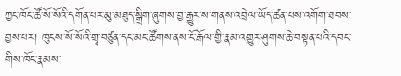ཀྱང་ཁོང་ཚོ་སོ་སོའི་དགོན་པར་མུ་མཐུད་སྒྲིག་ཞུགས་བྱ་རྒྱུར་ས་གནས་འབྲེལ་ཡོད་ཚན་པས་འགོག་ཐབས་བྱས་པར། ཁུངས་སོ་སོའི་གྲྭ་བཙུན་དང་མང་ཚོགས་ནས་ངོ་རྒོལ་གྱི་རྣམ་འགྱུར་ཤུགས་ཆེ་བསྟན་པའི་དབང་གིས་ཁོང་རྣམས་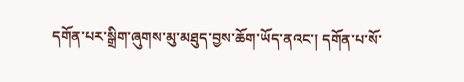དགོན་པར་སྒྲིག་ཞུགས་མུ་མཐུད་བྱས་ཆོག་ཡོད་ནའང་། དགོན་པ་སོ་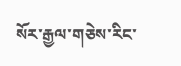སོར་རྒྱལ་གཅེས་རིང་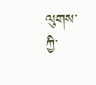ལུགས་ཀྱི་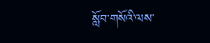སློབ་གསོའི་ལས་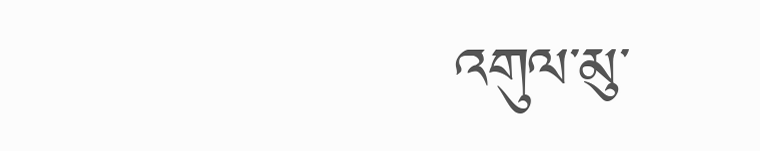འགུལ་མུ་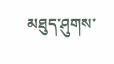མཐུད་ཤུགས་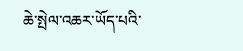ཆེ་སྤེལ་འཆར་ཡོད་པའི་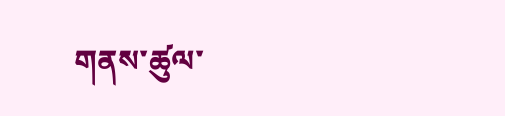གནས་ཚུལ་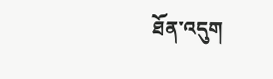ཐོན་འདུག